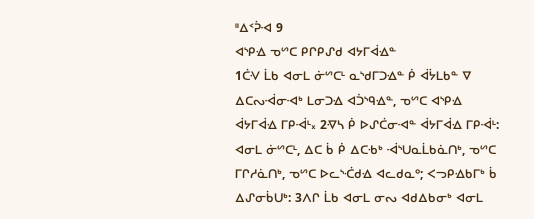ᐦᐃᑉᕉᐗ 9
ᐊᔅᑭᐎ ᓀᔥᑕ ᑭᒋᑭᔑᑯ ᐊᔭᒥᐋᐎᓐ
1ᑖᐺ ᒫᑲ ᐊᓂᒪ ᓃᔥᑕᒻ ᓇᔅᑯᒥᑐᐎᓐ ᑮ ᐋᔮᒪᑲᓐ ᐁ ᐃᑕᔓᐙᓂᐗᒃ ᒪᓂᑐᐎ ᐊᑑᔅᑫᐎᓐ, ᓀᔥᑕ ᐊᔅᑭᐎ ᐋᔭᒥᐋᐎ ᒥᑭᐙᒻ᙮ 2ᐌᓴ ᑮ ᐅᔑᑖᓂᐗᓐ ᐋᔭᒥᐋᐎ ᒥᑭᐙᒻ: ᐊᓂᒪ ᓃᔥᑕᒻ, ᐃᑕ ᑳ ᑮ ᐃᑕᑾᒃ ᐙᔅᑌᓇᒫᑲᓈᑎᒃ, ᓀᔥᑕ ᒥᒋᓱᓈᑎᒃ, ᓀᔥᑕ ᐅᓚᔅᑣᑯᐎ ᐊᓚᑯᓇᐤ; ᐸᓓᑭᐎᑲᒥᒃ ᑳ ᐃᔑᓂᑳᑌᒃ: 3ᐱᒋ ᒫᑲ ᐊᓂᒪ ᓂᔓ ᐊᑯᐃᑲᓂᒃ ᐊᓂᒪ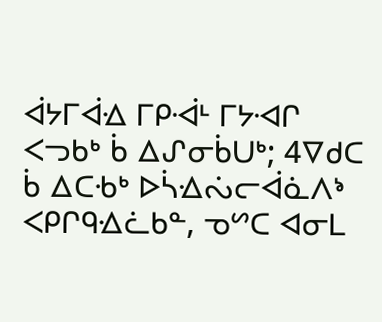ᐋᔭᒥᐋᐎ ᒥᑭᐙᒻ ᒥᔭᐗᒋ ᐸᓓᑲᒃ ᑳ ᐃᔑᓂᑳᑌᒃ; 4ᐁᑯᑕ ᑳ ᐃᑕᑾᒃ ᐅᓵᐎᔔᓕᐋᓈᐱᔉ ᐸᑭᒋᑫᐎᓛᑲᓐ, ᓀᔥᑕ ᐊᓂᒪ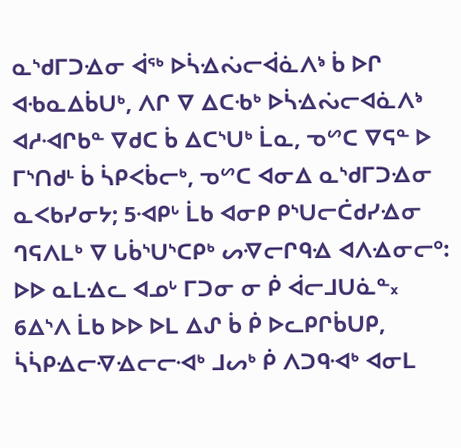ᓇᔅᑯᒥᑐᐎᓂ ᐋᕐᒃ ᐅᓵᐎᔔᓕᐋᓈᐱᔉ ᑳ ᐅᒋ ᐊᑾᓇᐃᑳᑌᒃ, ᐱᒋ ᐁ ᐃᑕᑾᒃ ᐅᓵᐎᔔᓕᐊᓈᐱᔉ ᐊᓱᐗᒋᑲᓐ ᐁᑯᑕ ᑳ ᐃᑕᔅᑌᒃ ᒫᓇ, ᓀᔥᑕ ᐁᕋᓐ ᐅ ᒥᔅᑎᑯᒻ ᑳ ᓵᑭᐸᑳᓕᒃ, ᓀᔥᑕ ᐊᓂᐃ ᓇᔅᑯᒥᑐᐎᓂ ᓇᐸᑲᓯᓂᔭ; 5ᐗᑭᒡ ᒫᑲ ᐊᓂᑭ ᑭᔅᑌᓕᑖᑯᓯᐎᓂ ᒉᕋᐱᒪᒃ ᐁ ᒐᑳᔅᑌᔅᑕᑭᒃ ᔕᐌᓕᒋᑫᐎ ᐊᐱᐎᓂᓕᐤ: ᐅᐅ ᓇᒪᐎᓚ ᐊᓄᒡ ᒥᑐᓂ ᓂ ᑮ ᐋᓕᒧᑌᓈᓐ᙮
6ᐃᔅᐱ ᒫᑲ ᐅᐅ ᐅᒪ ᐃᔑ ᑳ ᑮ ᐅᓚᑭᒋᑳᑌᑭ, ᓵᓵᑭᐎᓕᐌᐎᓕᓕᐗᒃ ᒧᔕᒃ ᑮ ᐱᑐᑫᐗᒃ ᐊᓂᒪ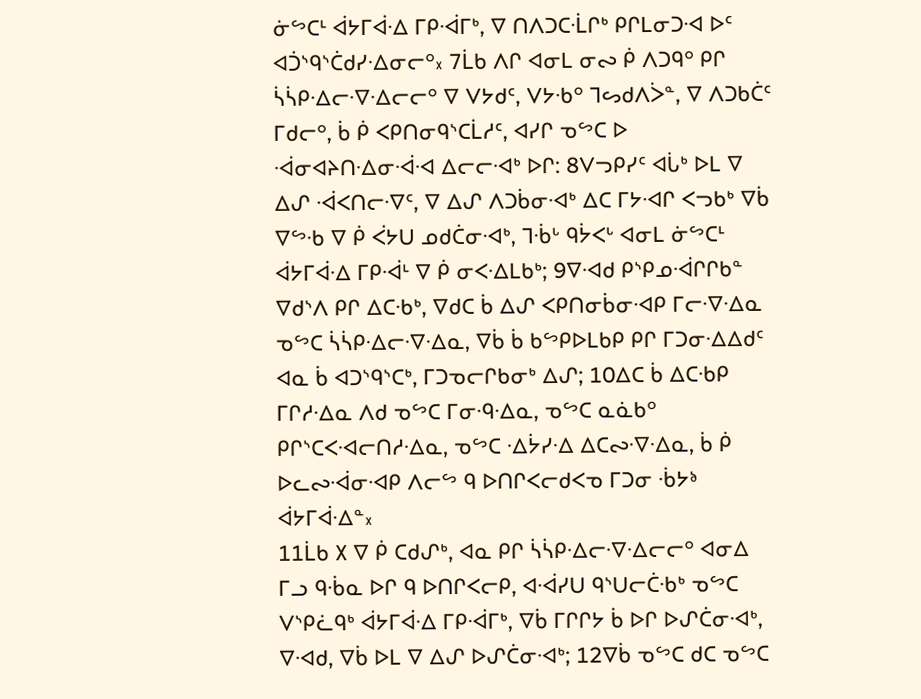ᓃᔥᑕᒻ ᐋᔭᒥᐋᐎ ᒥᑭᐙᒥᒃ, ᐁ ᑎᐱᑐᑕᒸᒋᒃ ᑭᒋᒪᓂᑐᐗ ᐅᑦ ᐊᑑᔅᑫᔅᑖᑯᓯᐎᓂᓕᐤ᙮ 7ᒫᑲ ᐱᒋ ᐊᓂᒪ ᓂᔓ ᑮ ᐱᑐᑫᐤ ᑭᒋ ᓵᓵᑭᐎᓕᐌᐎᓕᓕᐤ ᐁ ᐯᔭᑯᑦ, ᐯᔭᑾᐤ ᒣᔕᑯᐱᐴᓐ, ᐁ ᐱᑐᑲᑖᑦ ᒥᑯᓕᐤ, ᑳ ᑮ ᐸᑭᑎᓂᑫᔅᑕᒫᓱᑦ, ᐊᓯᒋ ᓀᔥᑕ ᐅ ᐙᓂᐊᔨᑎᐎᓂᐙᐗ ᐃᓕᓕᐗᒃ ᐅᒋ: 8ᐯᓓᑭᓯᑦ ᐊᒑᒃ ᐅᒪ ᐁ ᐃᔑ ᐙᐸᑎᓕᐌᑦ, ᐁ ᐃᔑ ᐱᑐᑳᓂᐗᒃ ᐃᑕ ᒥᔭᐗᒋ ᐸᓓᑲᒃ ᐁᑳ ᐁᔥᑾ ᐁ ᑮ ᐹᔭᑌ ᓄᑯᑖᓂᐗᒃ, ᒣᒀᒡ ᑫᔮᐸᒡ ᐊᓂᒪ ᓃᔥᑕᒻ ᐋᔭᒥᐋᐎ ᒥᑭᐙᒻ ᐁ ᑮ ᓂᐸᐎᒪᑲᒃ; 9ᐁᐗᑯ ᑭᔅᑭᓄᐙᒋᒋᑲᓐ ᐁᑯᔅᐱ ᑭᒋ ᐃᑕᑾᒃ, ᐁᑯᑕ ᑳ ᐃᔑ ᐸᑭᑎᓂᑳᓂᐗᑭ ᒥᓕᐌᐎᓇ ᓀᔥᑕ ᓵᓵᑭᐎᓕᐌᐎᓇ, ᐁᑳ ᑳ ᑲᔥᑭᐅᒪᑲᑭ ᑭᒋ ᒥᑐᓂᐎᐃᑯᑦ ᐊᓇ ᑳ ᐊᑐᔅᑫᔅᑕᒃ, ᒥᑐᓀᓕᒋᑲᓂᒃ ᐃᔑ; 10ᐃᑕ ᑳ ᐃᑕᑾᑭ ᒥᒋᓱᐎᓇ ᐱᑯ ᓀᔥᑕ ᒥᓂᑴᐎᓇ, ᓀᔥᑕ ᓇᓈᑲᐤ ᑭᒋᔅᑕᐸᐗᓕᑎᓱᐎᓇ, ᓀᔥᑕ ᐎᔮᓯᐎ ᐃᑕᔓᐌᐎᓇ, ᑳ ᑮ ᐅᓚᔓᐙᓂᐗᑭ ᐱᓕᔥ ᑫ ᐅᑎᒋᐸᓕᑯᐸᓀ ᒥᑐᓂ ᒀᔭᔉ ᐋᔭᒥᐋᐎᓐ᙮
11ᒫᑲ ᙭ ᐁ ᑮ ᑕᑯᔑᒃ, ᐊᓇ ᑭᒋ ᓵᓵᑭᐎᓕᐌᐎᓕᓕᐤ ᐊᓂᐃ ᒥᓗ ᑫᒀᓇ ᐅᒋ ᑫ ᐅᑎᒋᐸᓕᑭ, ᐊᐙᓯᑌ ᑫᔅᑌᓕᑖᑾᒃ ᓀᔥᑕ ᐯᔅᑭᓛᑫᒃ ᐋᔭᒥᐋᐎ ᒥᑭᐙᒥᒃ, ᐁᑳ ᒥᒋᒋᔭ ᑳ ᐅᒋ ᐅᔑᑖᓂᐗᒃ, ᐁᐗᑯ, ᐁᑳ ᐅᒪ ᐁ ᐃᔑ ᐅᔑᑖᓂᐗᒃ; 12ᐁᑳ ᓀᔥᑕ ᑯᑕ ᓀᔥᑕ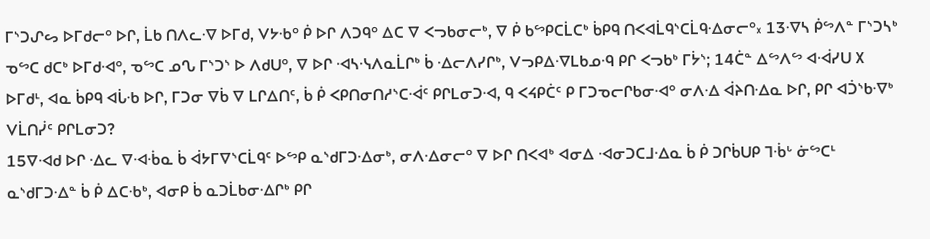ᒥᔅᑐᔑᔕ ᐅᒥᑯᓕᐤ ᐅᒋ, ᒫᑲ ᑎᐱᓚᐌ ᐅᒥᑯ, ᐯᔭᑾᐤ ᑮ ᐅᒋ ᐱᑐᑫᐤ ᐃᑕ ᐁ ᐸᓓᑲᓂᓕᒃ, ᐁ ᑮ ᑲᔥᑭᑕᒫᑕᒃ ᑳᑭᑫ ᑎᐸᐊᒫᑫᔅᑕᒫᑫᐎᓂᓕᐤ᙮ 13ᐌᓴ ᑮᔥᐱᓐ ᒥᔅᑐᓴᒃ ᓀᔥᑕ ᑯᑕᒃ ᐅᒥᑯᐗᐤ, ᓀᔥᑕ ᓄᔐ ᒥᔅᑐᔅ ᐅ ᐱᑯᑌᐤ, ᐁ ᐅᒋ ᐗᓴᓶᐱᓇᒫᒋᒃ ᑳ ᐎᓕᐱᓯᒋᒃ, ᐯᓓᑭᐃᐌᒪᑲᓄᑴ ᑭᒋ ᐸᓓᑲᒃ ᒥᔮᔅ; 14ᑖᓐ ᐃᔥᐱᔥ ᐊᐙᓯᑌ ᙭ ᐅᒥᑯᒻ, ᐊᓇ ᑳᑭᑫ ᐊᒑᑾ ᐅᒋ, ᒥᑐᓂ ᐁᑳ ᐁ ᒪᒋᐃᑎᑦ, ᑳ ᑮ ᐸᑭᑎᓂᑎᓱᔅᑕᐙᑦ ᑭᒋᒪᓂᑐᐗ, ᑫ ᐸᔦᑭᑖᑦ ᑭ ᒥᑐᓀᓕᒋᑲᓂᐗᐤ ᓂᐱᐎ ᐋᔨᑎᐎᓇ ᐅᒋ, ᑭᒋ ᐊᑑᔅᑲᐌᒃ ᐯᒫᑎᓰᑦ ᑭᒋᒪᓂᑐ?
15ᐁᐗᑯ ᐅᒋ ᐎᓚ ᐁᐗᒀᓇ ᑳ ᐋᔭᒥᐁᔅᑕᒫᑫᑦ ᐅᔥᑭ ᓇᔅᑯᒥᑐᐎᓂᒃ, ᓂᐱᐎᓂᓕᐤ ᐁ ᐅᒋ ᑎᐸᐊᒃ ᐊᓂᐃ ᐗᓂᑐᑕᒧᐎᓇ ᑳ ᑮ ᑐᒋᑳᑌᑭ ᒣᒀᒡ ᓃᔥᑕᒻ ᓇᔅᑯᒥᑐᐎᓐ ᑳ ᑮ ᐃᑕᑾᒃ, ᐊᓂᑭ ᑳ ᓇᑐᒫᑲᓂᐎᒋᒃ ᑭᒋ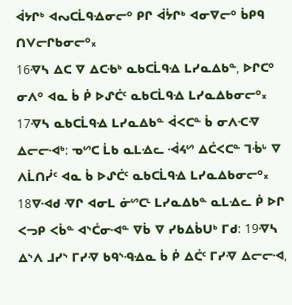ᐋᔭᒋᒃ ᐊᔓᑕᒫᑫᐎᓂᓕᐤ ᑭᒋ ᐋᔮᒋᒃ ᐊᓂᐁᓕᐤ ᑳᑭᑫ ᑎᐯᓕᒋᑲᓂᓕᐤ᙮
16ᐌᓴ ᐃᑕ ᐁ ᐃᑕᑾᒃ ᓇᑲᑕᒫᑫᐎ ᒪᓯᓇᐃᑲᓐ, ᐅᒋᑕᐤ ᓂᐱᐤ ᐊᓇ ᑳ ᑮ ᐅᔑᑖᑦ ᓇᑲᑕᒫᑫᐎ ᒪᓯᓇᐃᑲᓂᓕᐤ᙮ 17ᐌᓴ ᓇᑲᑕᒫᑫᐎ ᒪᓯᓇᐃᑲᓐ ᐋᐸᑕᓐ ᑳ ᓂᐱᑡᐌ ᐃᓕᓕᐗᒃ: ᓀᔥᑕ ᒫᑲ ᓇᒪᐎᓚ ᐙᔦᔥ ᐃᑖᐸᑕᓐ ᒣᒀᒡ ᐁ ᐱᒫᑎᓰᑦ ᐊᓇ ᑳ ᐅᔑᑖᑦ ᓇᑲᑕᒫᑫᐎ ᒪᓯᓇᐃᑲᓂᓕᐤ᙮ 18ᐁᐗᑯ ᐌᒋ ᐊᓂᒪ ᓃᔥᑕᒻ ᒪᓯᓇᐃᑲᓐ ᓇᒪᐎᓚ ᑮ ᐅᒋ ᐸᓓᑭ ᐸᑳᓐ ᐊᔅᑖᓂᐗᓐ ᐁᑳ ᐁ ᓯᑲᐃᑳᑌᒃ ᒥᑯ: 19ᐌᓴ ᐃᔅᐱ ᒧᓯᔅ ᒥᓯᐌ ᑲᑫᔅᑴᐎᓇ ᑳ ᑮ ᐃᑖᑦ ᒥᓯᐌ ᐃᓕᓕᐗ,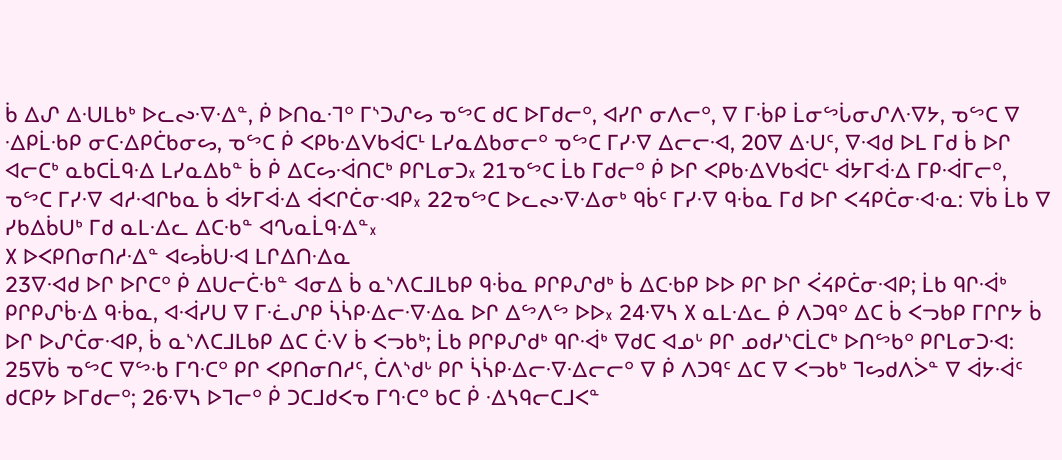ᑳ ᐃᔑ ᐃᑗᒪᑲᒃ ᐅᓚᔓᐌᐎᓐ, ᑮ ᐅᑎᓇᒬᐤ ᒥᔅᑐᔑᔕ ᓀᔥᑕ ᑯᑕ ᐅᒥᑯᓕᐤ, ᐊᓯᒋ ᓂᐱᓕᐤ, ᐁ ᒥᒀᑭ ᒫᓂᔥᒑᓂᔑᐱᐌᔭ, ᓀᔥᑕ ᐁ ᐎᑭᒫᑾᑭ ᓂᑕᐎᑭᑖᑲᓂᔕ, ᓀᔥᑕ ᑮ ᐸᑭᑲᐎᐯᑲᐋᑕᒻ ᒪᓯᓇᐃᑲᓂᓕᐤ ᓀᔥᑕ ᒥᓯᐌ ᐃᓕᓕᐗ, 20ᐁ ᐃᑗᑦ, ᐁᐗᑯ ᐅᒪ ᒥᑯ ᑳ ᐅᒋ ᐊᓕᑕᒃ ᓇᑲᑕᒫᑫᐎ ᒪᓯᓇᐃᑲᓐ ᑳ ᑮ ᐃᑕᔕᐙᑎᑕᒃ ᑭᒋᒪᓂᑐ᙮ 21ᓀᔥᑕ ᒫᑲ ᒥᑯᓕᐤ ᑮ ᐅᒋ ᐸᑭᑲᐎᐯᑲᐋᑕᒻ ᐋᔭᒥᐋᐎ ᒥᑭᐙᒥᓕᐤ, ᓀᔥᑕ ᒥᓯᐌ ᐊᓱᐗᒋᑲᓇ ᑳ ᐋᔭᒥᐋᐎ ᐋᐸᒋᑖᓂᐗᑭ᙮ 22ᓀᔥᑕ ᐅᓚᔓᐌᐎᓂᒃ ᑫᑳᑦ ᒥᓯᐌ ᑫᒀᓇ ᒥᑯ ᐅᒋ ᐸᔦᑭᑖᓂᐗᓋ: ᐁᑳ ᒫᑲ ᐁ ᓯᑲᐃᑳᑌᒃ ᒥᑯ ᓇᒪᐎᓚ ᐃᑕᑾᓐ ᐊᔐᓇᒫᑫᐎᓐ᙮
᙭ ᐅᐸᑭᑎᓂᑎᓱᐎᓐ ᐊᔕᑳᑌᐗ ᒪᒋᐃᑎᐎᓇ
23ᐁᐗᑯ ᐅᒋ ᐅᒋᑕᐤ ᑮ ᐃᑌᓕᑖᑾᓐ ᐊᓂᐃ ᑳ ᓇᔅᐱᑕᒧᒪᑲᑭ ᑫᒀᓇ ᑭᒋᑭᔑᑯᒃ ᑳ ᐃᑕᑾᑭ ᐅᐅ ᑭᒋ ᐅᒋ ᐹᔦᑭᑖᓂᐗᑭ; ᒫᑲ ᑫᒋᐙᒃ ᑭᒋᑭᔑᑳᐎ ᑫᒀᓇ, ᐊᐙᓯᑌ ᐁ ᒥᓨᔑᑭ ᓵᓵᑭᐎᓕᐌᐎᓇ ᐅᒋ ᐃᔥᐱᔥ ᐅᐅ᙮ 24ᐌᓴ ᙭ ᓇᒪᐎᓚ ᑮ ᐱᑐᑫᐤ ᐃᑕ ᑳ ᐸᓓᑲᑭ ᒥᒋᒋᔭ ᑳ ᐅᒋ ᐅᔑᑖᓂᐗᑭ, ᑳ ᓇᔅᐱᑕᒧᒪᑲᑭ ᐃᑕ ᑖᐺ ᑳ ᐸᓓᑲᒃ; ᒫᑲ ᑭᒋᑭᔑᑯᒃ ᑫᒋᐙᒃ ᐁᑯᑕ ᐊᓄᒡ ᑭᒋ ᓄᑯᓯᔅᑕᒫᑕᒃ ᐅᑎᔥᑲᐤ ᑭᒋᒪᓂᑐᐗ: 25ᐁᑳ ᓀᔥᑕ ᐁᔥᑾ ᒥᒉᑡᐤ ᑭᒋ ᐸᑭᑎᓂᑎᓱᑦ, ᑖᐱᔅᑯᒡ ᑭᒋ ᓵᓵᑭᐎᓕᐌᐎᓕᓕᐤ ᐁ ᑮ ᐱᑐᑫᑦ ᐃᑕ ᐁ ᐸᓓᑲᒃ ᒣᔕᑯᐱᐴᓐ ᐁ ᐋᔭᐙᑦ ᑯᑕᑭᔭ ᐅᒥᑯᓕᐤ; 26ᐌᓴ ᐅᒣᓕᐤ ᑮ ᑐᑕᒧᑯᐸᓀ ᒥᒉᑡᐤ ᑲᑕ ᑮ ᐎᓴᑫᓕᑕᒧᐸᓐ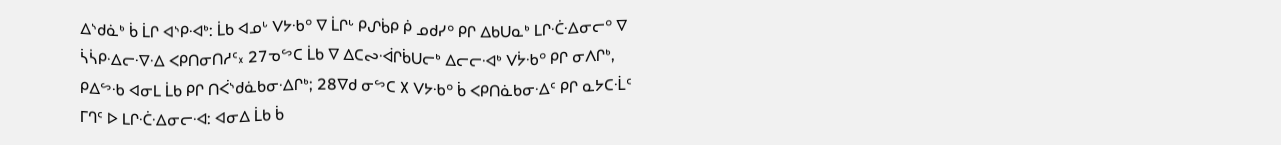ᐃᔅᑯᓈᒃ ᑳ ᒫᒋ ᐊᔅᑭᐗᒃ: ᒫᑲ ᐊᓄᒡ ᐯᔭᑾᐤ ᐁ ᒫᒋᒡ ᑭᔑᑳᑭ ᑮ ᓄᑯᓯᐤ ᑭᒋ ᐃᑲᑌᓇᒃ ᒪᒋᑣᐎᓂᓕᐤ ᐁ ᓵᓵᑭᐎᓕᐌᐎ ᐸᑭᑎᓂᑎᓱᑦ᙮ 27ᓀᔥᑕ ᒫᑲ ᐁ ᐃᑕᔓᐙᒋᑳᑌᓕᒃ ᐃᓕᓕᐗᒃ ᐯᔮᑾᐤ ᑭᒋ ᓂᐱᒋᒃ, ᑭᐃᔥᑾ ᐊᓂᒪ ᒫᑲ ᑭᒋ ᑎᐹᔅᑯᓈᑲᓂᐎᒋᒃ; 28ᐁᑯ ᓂᔥᑕ ᙭ ᐯᔭᑾᐤ ᑳ ᐸᑭᑎᓈᑲᓂᐎᑦ ᑭᒋ ᓇᔭᑕᒸᑦ ᒥᒉᑦ ᐅ ᒪᒋᑣᐎᓂᓕᐗ: ᐊᓂᐃ ᒫᑲ ᑳ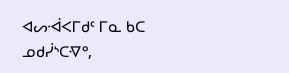ᐊᔕᐙᐸᒥᑯᑦ ᒥᓇ ᑲᑕ ᓄᑯᓰᔅᑕᐌᐤ,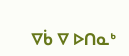ᐁᑳ ᐁ ᐅᑎᓇᒃ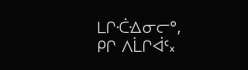ᒪᒋᑣᐎᓂᓕᐤ, ᑭᒋ ᐱᒫᒋᐋᑦ᙮